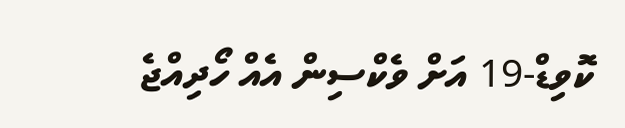ކޮވިޑް-19 އަށް ވެކްސިން އެއް ހޯދިއްޖެ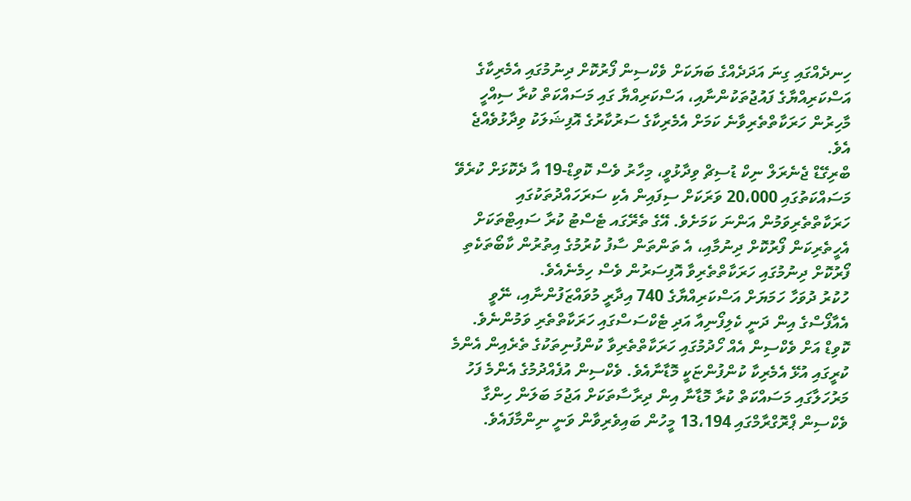ހިނދެއްގައި ގިނަ އަދަދެއްގެ ބަޔަކަށް ވެކްސިން ފޯރުކޮށް ދިނުމުގައި އެމެރިކާގެ އަސްކަރިއްޔާގެ ފައުޖުތަކުންނާއި، އަސްކަރިއްޔާ ގައި މަސައްކަތް ކުރާ ސިއްހީ މާހިރުން ހަރަކާތްތެރިވާނެ ކަމަށް އެމެރިކާގެ ސަރުކާރުގެ އޮފިޝަލަކު ވިދާޅުވެއްޖެ އެވެ.
ބްރިގޭޑް ޖެނެރަލް ނިކް ޑުސިޗް ވިދާޅުވީ، މިހާރު ވެސް ކޮވިޑް-19 އާ ދެކޮޅަށް ކުރެވޭ މަސައްކަތުގައި 20،000 ވަރަކަށް ސިފައިން އެކި ސަރަހައްދުތަކުގައި ހަރަކާތްތެރިވަމުން އަންނަ ކަމަށެވެ. އޭގެ ތެރޭގައ ޓެސްޓު ކުރާ ސައިޓްތަކަށް އެހީތެރިކަން ފޯރުކޮށް ދިނުމާއި، އެ ތަންތަން ސާފު ކުރުމުގެ އިތުރުން ކާބޯތަކެތި ފޯރުކޮށް ދިނުމުގައި ހަރަކާތްތެރިވާ އޮފިސަރުން ވެސް ހިމެނެއެވެ.
ހުކުރު ދުވަހާ ހަމަޔަށް އަސްކަރިއްޔާގެ 740 އިދާރީ މުވައްޒަފުންނާއި، ނޭވީ އެއާފޯސްގެ އިން ދަނީ ކެލިފޯނިއާ އަދި ޓެކްސަސްގައި ހަރަކާތްތެރި ވަމުންނެވެ. ކޮވިޑް އަށް ވެކްސިން އެއް ހޯދުމުގައި ހަރަކާތްތެރިވާ ކުންފުނިތަކުގެ ތެރެއިން އެންމެ ކުރީގައި އުޅޭ އެމެރިކާ ކުންފުންޏަކީ މޮޑާނާއެވެ. ވެކްސިން އުފެއްދުމުގެ އެންމެ ފަހު މަރުހަލާގައި މަސައްކަތް ކުރާ މޮޑާނާ އިން ދިރާސާތަކަށް އަޖުމަ ބަލަން ހިންގާ ވެކްސިން ޕްރޮގްރާމްގައި 13،194 މީހުން ބައިވެރިވާން ވަނީ ނިންމާފައެވެ.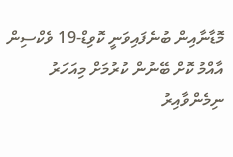މޮޑާނާއިން ބުނެފައިވަނީ ކޮވިޑް-19 ވެކްސިން އާއްމު ކޮށް ބޭނުން ކުރުމަށް މިއަހަރު ނިމެންވާއިރު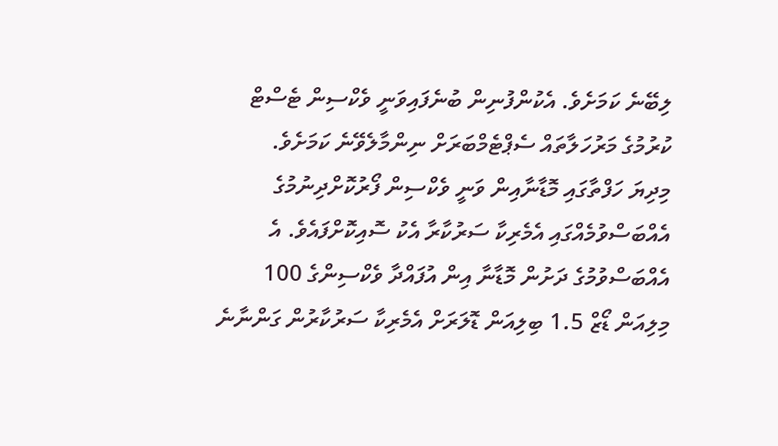ލިބޭނެ ކަމަށެވެ. އެކުންފުނިން ބުނެފައިވަނީ ވެކްސިން ޓެސްޓް ކުރުމުގެ މަރުހަލާތައް ސެޕްޓެމްބަރަށް ނިންމާލެވޭނެ ކަމަށެވެ.
މިދިޔަ ހަފްތާގައި މޮޑާނާއިން ވަނީ ވެކްސިން ފޯރުކޮށްދިނުމުގެ އެއްބަސްވުމެއްގައި އެމެރިކާ ސަރުކާރާ އެކު ސޮއިކޮށްފައެވެ. އެ އެއްބަސްވުމުގެ ދަށުން މޮޑާނާ އިން އުފައްދާ ވެކްސިންގެ 100 މިލިއަން ޑޯޒް 1.5 ބިލިއަން ޑޮލަރަށް އެމެރިކާ ސަރުކާރުން ގަންނާނެ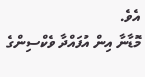އެވެ.
މޮޑާނާ އިން އުފައްދާ ވެކްސިންގެ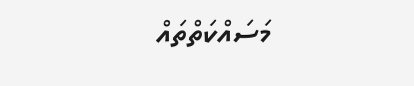މަސައްކަތްތައް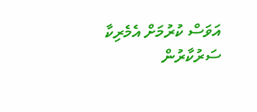އަވަސް ކުރުމަށް އެމެރިކާ ސަރުކާރުން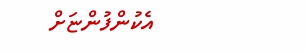އެކުންފުންޏަށް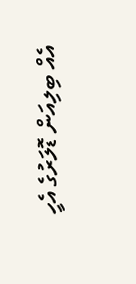އެއް ބިލިއަން ޑޮލަރުގެ އެހީ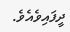ދީފައިވެއެވެ.